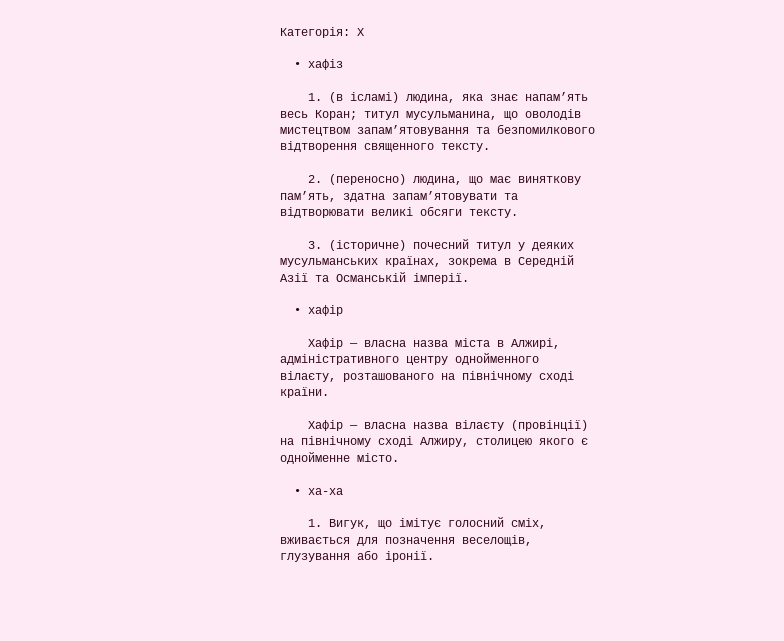Категорія: Х

  • хафіз

    1. (в ісламі) людина, яка знає напам’ять весь Коран; титул мусульманина, що оволодів мистецтвом запам’ятовування та безпомилкового відтворення священного тексту.

    2. (переносно) людина, що має виняткову пам’ять, здатна запам’ятовувати та відтворювати великі обсяги тексту.

    3. (історичне) почесний титул у деяких мусульманських країнах, зокрема в Середній Азії та Османській імперії.

  • хафір

    Хафір — власна назва міста в Алжирі, адміністративного центру однойменного вілаєту, розташованого на північному сході країни.

    Хафір — власна назва вілаєту (провінції) на північному сході Алжиру, столицею якого є однойменне місто.

  • ха-ха

    1. Вигук, що імітує голосний сміх, вживається для позначення веселощів, глузування або іронії.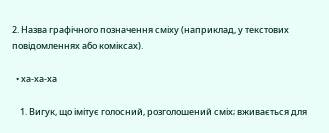2. Назва графічного позначення сміху (наприклад, у текстових повідомленнях або коміксах).

  • ха-ха-ха

    1. Вигук, що імітує голосний, розголошений сміх; вживається для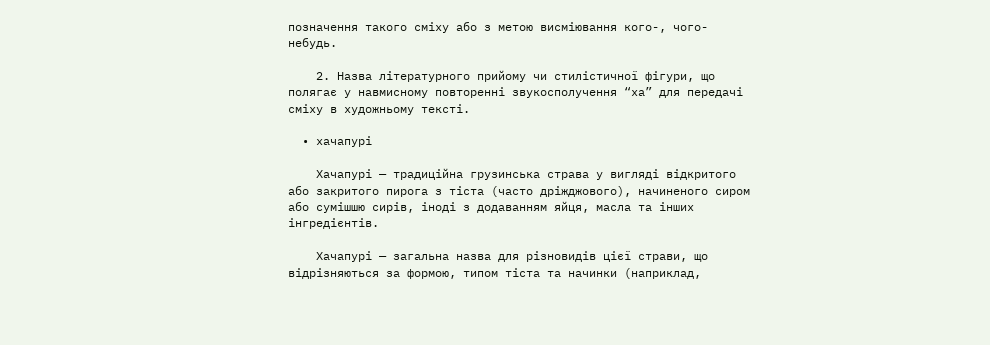позначення такого сміху або з метою висміювання кого-, чого-небудь.

    2. Назва літературного прийому чи стилістичної фігури, що полягає у навмисному повторенні звукосполучення “ха” для передачі сміху в художньому тексті.

  • хачапурі

    Хачапурі — традиційна грузинська страва у вигляді відкритого або закритого пирога з тіста (часто дріжджового), начиненого сиром або сумішшю сирів, іноді з додаванням яйця, масла та інших інгредієнтів.

    Хачапурі — загальна назва для різновидів цієї страви, що відрізняються за формою, типом тіста та начинки (наприклад,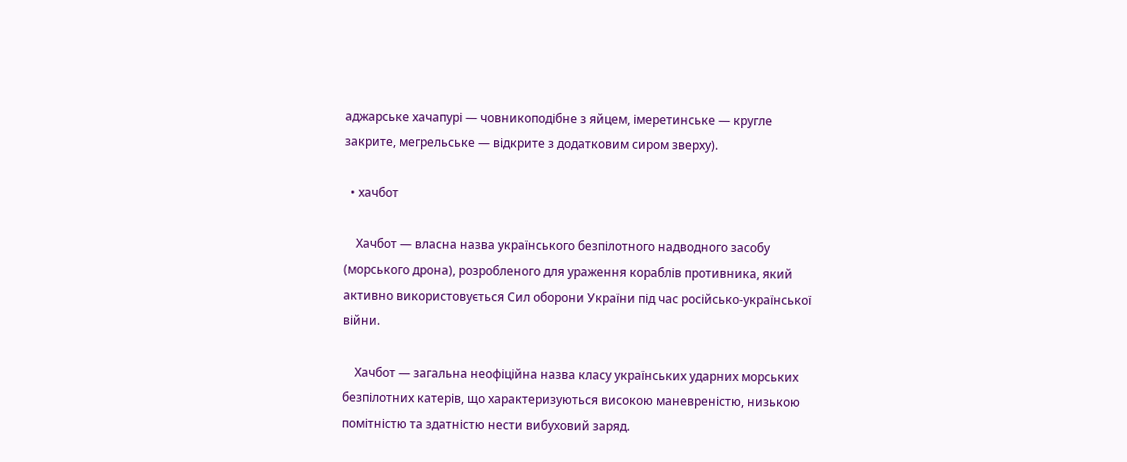аджарське хачапурі — човникоподібне з яйцем, імеретинське — кругле закрите, мегрельське — відкрите з додатковим сиром зверху).

  • хачбот

    Хачбот — власна назва українського безпілотного надводного засобу (морського дрона), розробленого для ураження кораблів противника, який активно використовується Сил оборони України під час російсько-української війни.

    Хачбот — загальна неофіційна назва класу українських ударних морських безпілотних катерів, що характеризуються високою маневреністю, низькою помітністю та здатністю нести вибуховий заряд.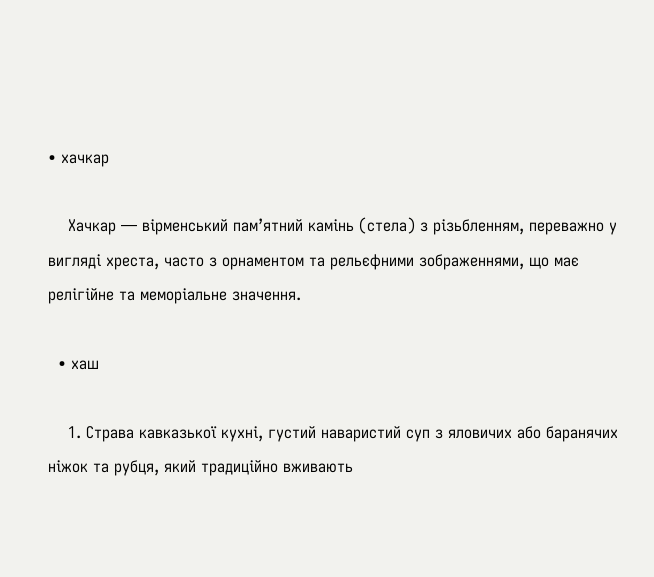• хачкар

    Хачкар — вірменський пам’ятний камінь (стела) з різьбленням, переважно у вигляді хреста, часто з орнаментом та рельєфними зображеннями, що має релігійне та меморіальне значення.

  • хаш

    1. Страва кавказької кухні, густий наваристий суп з яловичих або баранячих ніжок та рубця, який традиційно вживають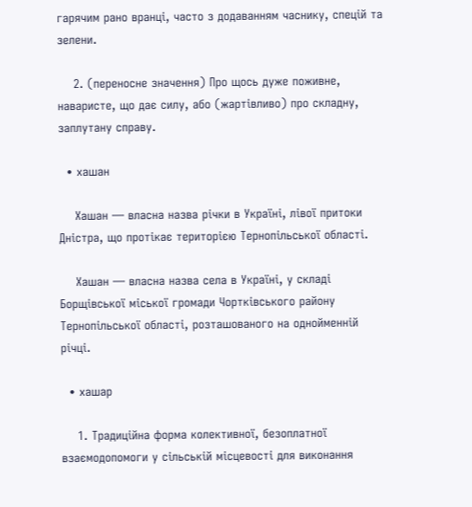гарячим рано вранці, часто з додаванням часнику, спецій та зелени.

    2. (переносне значення) Про щось дуже поживне, наваристе, що дає силу, або (жартівливо) про складну, заплутану справу.

  • хашан

    Хашан — власна назва річки в Україні, лівої притоки Дністра, що протікає територією Тернопільської області.

    Хашан — власна назва села в Україні, у складі Борщівської міської громади Чортківського району Тернопільської області, розташованого на однойменній річці.

  • хашар

    1. Традиційна форма колективної, безоплатної взаємодопомоги у сільській місцевості для виконання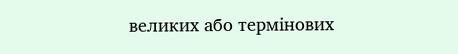великих або термінових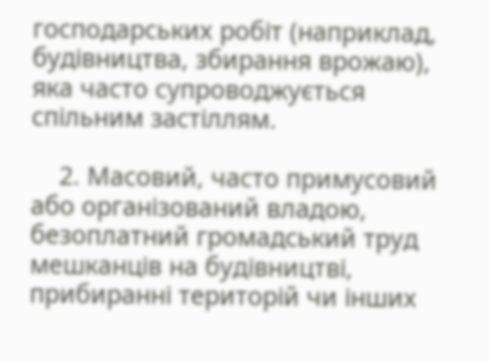господарських робіт (наприклад, будівництва, збирання врожаю), яка часто супроводжується спільним застіллям.

    2. Масовий, часто примусовий або організований владою, безоплатний громадський труд мешканців на будівництві, прибиранні територій чи інших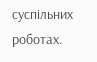суспільних роботах.